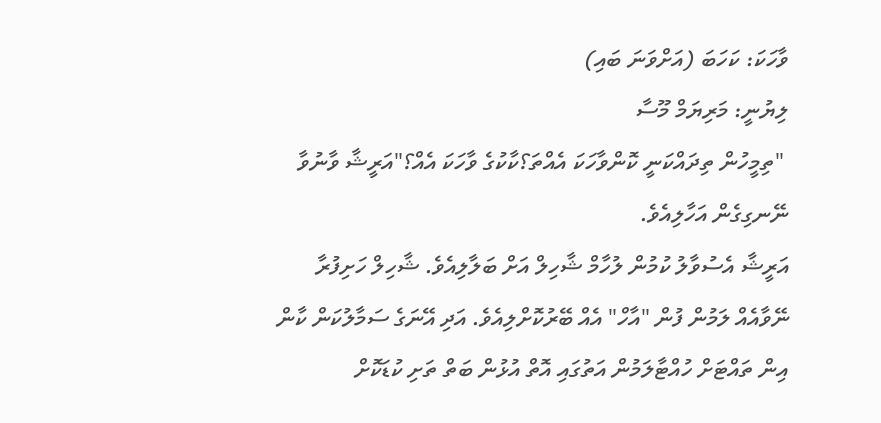ވާހަކަ: ކަހަބަ (އަށްވަނަ ބައި)
ލިޔުނީ: މަރިޔަމް މޫސާ
 "ތިމީހުން ތިދައްކަނީ ކޮންވާހަކަ އެއްތަ؟ކާކުގެ ވާހަކަ އެއް؟"އަރީޝާ ވާނުވާ ނޭނގިގެން އަހާލިއެވެ.
އަރީޝާ އެސުވާލު ކުމުން ލުހާމް ޝާހިލް އަށް ބަލާލިއެވެ. ޝާހިލް ހަށިފުރާ ނޭވާއެއް ލަމުން ފުން "އާހް" އެއް ބޭރުކޮށްލިއެވެ. އަދި އޭނަގެ ސަމާލުކަން ކާން އިން ތައްޓަށް ހުއްޓާލަމުން އަތުގައި އޮތް އުޅުން ބަތް ތަށި ކުޑަކޮށް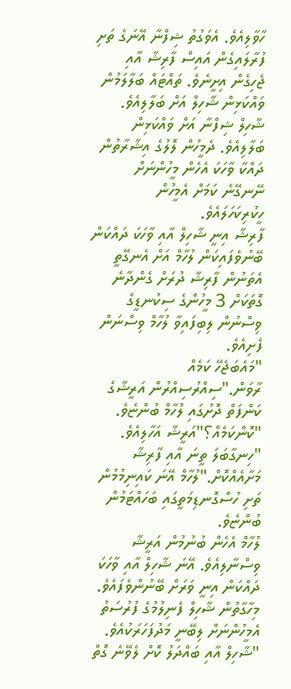ހާވާލިއެވެ. އެވަގުތު ޝިފްނާ އޭނަގެ ތަށި ފުރާލައިގެން އައިސް ފާރިޝާ އާއި ޖެހިގެން އިށީނެވެ. ތައްޓައް ބަލާލަމުން ވައްކަޅިން ޝާހިލް އަށް ބަލާލިއެވެ. ޝާހިލް ޝިފްނާ އަށް ވައްކަޅިން ބަލާލިއެވެ. ދެމީހުން ލޮލުގެ އިޝާރާތުން ދައްކާ ވާހަކަ އެހެން މީހުންނަށް ނޭނގޭނެ ކަމަށް އެމީހުން ހީކުރިކަހަލައެވެ.
ފާރިޝާ އިނީ ޝާހިލް އާއި ވާހަކަ ދައްކަން ބޭނުވެފައިކަން ލުހާމް އަށް އެނގޭތީ އެތަނުން ފާރިޝާ ދުރަށް ގެންދާނެ ގޮތަކަށް 3 މީހުންގެ ސިކުނޑީގެ ވިސްނުން ލިބިފައިވާ ލުހާމް ވިސްނަން ފެށިއެވެ.
"މައެބަޖެހޭ ކަމެއް ރާވަން."ސިއްރުސިއްރުން އަރީޝާގެ ކަންފަތް ދޮށުގައި ލުހާމް ބުންޏެވެ.
"ކޮންކަމެއް؟"އަރީޝާ އަހާލިއެވެ.
"ހިނގާބަލަ ތީނަ އާއި ފާރިޝާ މަށާއެއްކޮށް."ލުހާމް އޭނަ ކައިނިމުމުން ތަށި ހުސްގޮނޑިމަތީގައި ބަހައްޓަމުން ބުންޏެވެ.
ލުހާމް އެހެން ބުނުމުން އަރީޝާ ވިސްނާލިއެވެ. އޭނަ ޝާހިލް އާއި ވާހަކަ ދައްކަން އިނީ ވަރަށް ބޭނުންވެފައެވެ. މިހާގާތުން ޝާހިލް ފެނިލުމުގެ ފުރުސަތު އެމީހުންނަށް ލިބޭނީ މަދުފަހަރަކުއެވެ.
"ޝާހިލް އާއި ބައްދަލު ކޮށް ލެވޭނެ ގޮތް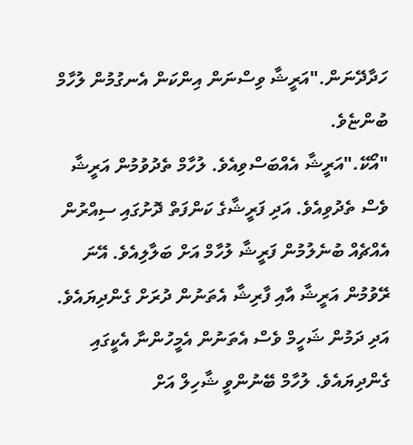ހަދާދޭނަން."އަރީޝާ ވިސްނަން އިންކަން އެނގުމުން ލުހާމް ބުންޏެވެ.
"އޯކޭ."އަރީޝާ އެއްބަސްވިއެވެ. ލުހާމް ތެދުވުމުން އަރީޝާ ވެސް ތެދުވިއެވެ. އަދި ފަރީޝާގެ ކަންފަތް ދޮށުގައި ސިއްރުން އެއްޗެއް ބުނެލުމުން ފަރީޝާ ލުހާމް އަށް ބަލާލިއެވެ. އޭނަ ރޭވުމުން އަރީޝާ އާއި ފާރިޝާ އެތަނުން ދުރަށް ގެންދިޔައެވެ. އަދި ދަމުން ޝަހީމް ވެސް އެތަނުން އެމީހުންނާ އެކީގައި ގެންދިޔައެވެ. ލުހާމް ބޭނުންވީ ޝާހިލް އަށް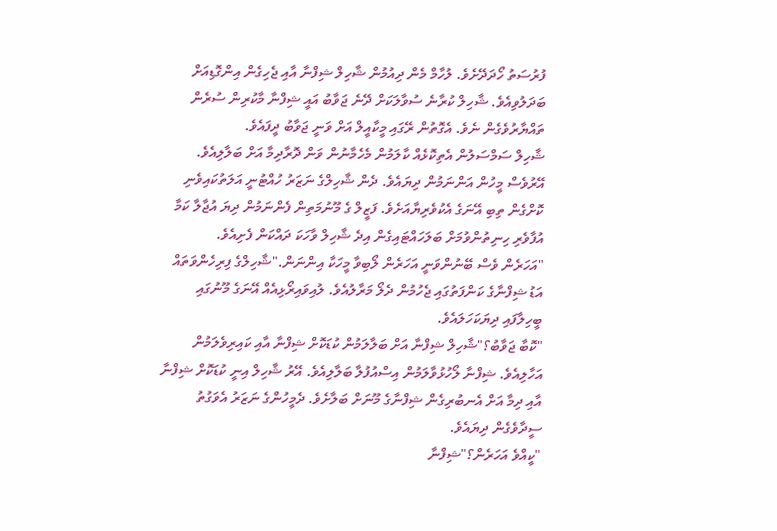ފުރުސަތު ހޯދަދޭށެވެ. ލުހާމް މެން ދިއުމުން ޝާހިލް ޝިފްނާ އާއި ޖެހިގެން އިންގޮޑިއަށް ބަދަލުވިއެވެ. ޝާހިލް ކުރާނެ ސުވާލަކަށް ދޭނެ ޖަވާބު އައީ ޝިފްނާ މާކުރިން ސުރެން ތައްޔާރުވެގެން ނެވެ. އެގޮތުން ރޭގައި މީކާއީލް އަށް ވަނީ ޖަވާބު ދީފައެވެ.
ޝާހިލް ސަމްސަލުން އެތިކޮޅެއް ކާލަމުން މެހެމާނުން ވަން ދޮރާދިމާ އަށް ބަލާލިއެވެ. އޭރުވެސް މީހުން އަންނަމުން ދިޔައެވެ. ދެން ޝާހިލްގެ ނަޒަރު ހުއްޓުނީ އަލަތުކައިވެނި ކޮށްގެން ތިބި އޭނަގެ އެކުވެރިޔާއަށެވެ. ފަޒީލް ގެ މޫނުމަތިން ފެންނަމުން ދިޔަ އުޖާލާ ކަމާ އުފާވެރި ހިނިތުންވުމަށް ބަލަހައްޓައިގެން އިދެ ޝާހިލް ވާހަކަ ދައްކަން ފެށިއެވެ.
"އަހަރެން ވެސް ބޭނުންވަނީ އަހަރެން ލޯބިވާ މީހަކާ އިންނަން."ޝާހިލްގެ ފިރިހެންވަތައް އަޑު ޝިފްނާގެ ކަންފަތުގައި ޖެހުމުން ދެލޯ މަރާލުއެވެ. ލުއިވައިރޯޅިއެއް އޭނަގެ މޫނުގައި ބީހިލާފައި ދިޔަކަހަލައެވެ.
"ކޮބާ ޖަވާބު؟"ޝާހިލް ޝިފްނާ އަށް ބަލާލަމުން ކުޑަކޮށް ޝިފްނާ އާއި ކައިރިވެލަމުން އަހާލިއެވެ. ޝިފްނާ ލޯހުޅުވާލަމުން އިސްއުފުލާ ބަލާލިއެވެ. އޭރު ޝާހިލް އިނީ ކުޑަކޮށް ޝިފްނާ އާއި ދިމާ އަށް އެނބުރިގެން ޝިފްނާގެ މޫނަށް ބަލާށެވެ. ދެމީހުންގެ ނަޒަރު އެވަގުތު ސީދާވެގެން ދިޔައެވެ.
"ކީއްވެ އަހަރެން؟"ޝިފްނާ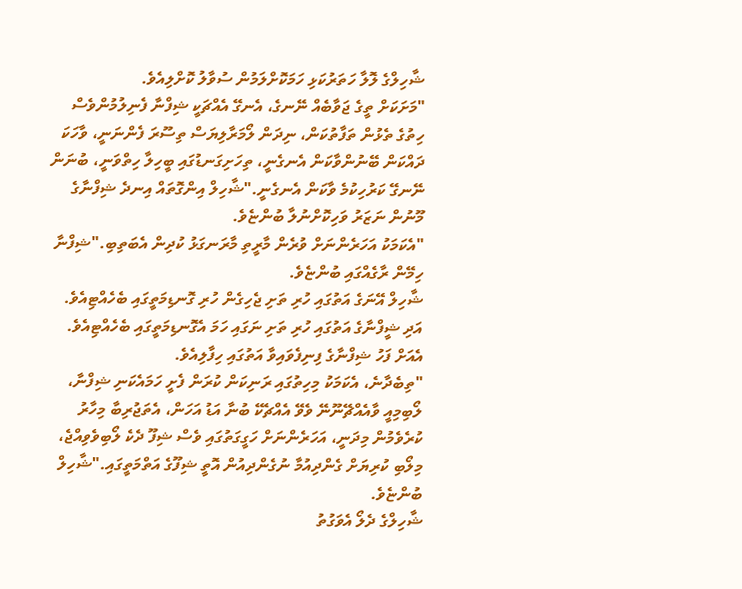ޝާހިލްގެ ލޮލާ ހަތަރުކަޅި ހަމަކޮށްލަމުން ސުވާލު ކޮށްލިއެވެ.
"މަށަކަށް ތީގެ ޖަވާބެއް ނޭނގެ، އެނގޭ އެއްޗަކީ ޝިފްނާ ފެނިލުމުންވެސް ހިތުގެ ތެޅުން ތަފާތުކަން، ނިދަން ލޯމަރާލިޔަސް ތިސޫރަ ފެންނަނީ، ވާހަކަ ދައްކަން ބޭނުންވާކަން އެނގެނީ، ތިހަށިގަނޑުގައި ބީހިލާ ހިތްވަނީ، ބުނަން ނޭނގޭ ކަރުހިކުމެ ވާކަން އެނގެނީ."ޝާހިލް އިންގޮތައް އިނދެ ޝިފްނާގެ މޫނުން ނަޒަރު ވަހިކޮށްނުލާ ބުންޏެވެ.
"އެކަމަކު އަހަރެންނަށް ވުރެން މާރީތި މާރަނގަޅު ކުދިން އެބަތިބި."ޝިފްނާ ހިމޭން ރާގެއްގައި ބުންޏެވެ.
ޝާހިލް އޭނަގެ އަތުގައި ހުރި ތަށި ޖެހިގެން ހުރި ގޮނޑިމަތީގައި ބެހެއްޓިއެވެ. އަދި ޝީފްނާގެ އަތުގައި ހުރި ތަށި ނަގައި ހަމަ އެގޮނޑިމަތީގައި ބެހެއްޓިއެވެ. އެއަށް ފަހު ޝިފްނާގެ ފިނިފެވައިވާ އަތުގައި ހިފާލިއެވެ.
"ތިބެދާނެ، އެކަމަކު މިހިތުގައި ރަނިކަން ކުރަން ފެށީ ހަމައެކަނި ޝިފްނާ، ލޯބިމިއީ ވާއެއްޗޭނޫނޭ ވެވޭ އެއްޗެކޭ ބުނާ އަޑު އަހަން، އެތަޖުރިބާ މިހާރު ކުރެވެމުން މިދަނީ، އަހަރެންނަށް ހަގީގަތުގައި ވެސް ޝިފޫ ދެކެ ލޯބިވެވިއްޖެ، މިލޯބި ކުރިޔަށް ގެންދިއުމާ ނުގެންދިއުން އޮތީ ޝިފޫގެ އަތްމަތީގައި."ޝާހިލް ބުންޏެވެ.
ޝާހިލްގެ ދެލޯ އެވަގުތު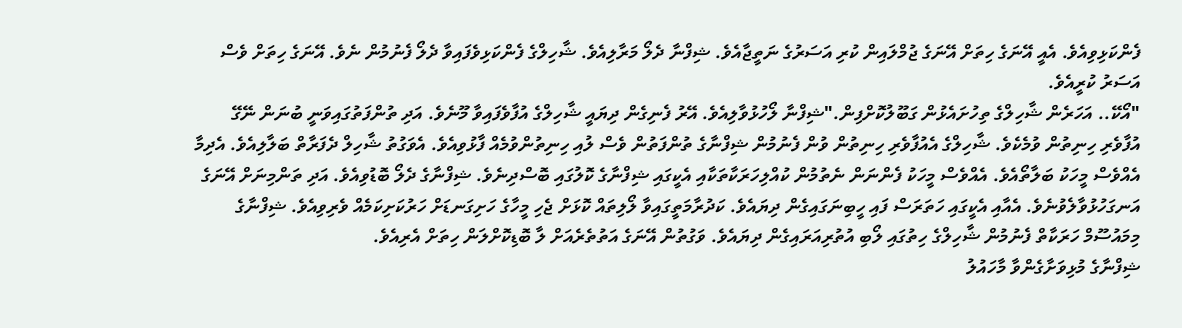ފެންކަޅިވިއެވެ. އެއީ އޭނަގެ ހިތަށް އޭނަގެ ޖުމްލައިން ކުރި އަސަރުގެ ނަތީޖާއެވެ. ޝިފްނާ ދެލޯ މަރާލިއެވެ. ޝާހިލްގެ ފެންކަޅިވެފައިވާ ދެލޯ ފެނުމުން ނެވެ. އޭނަގެ ހިތަށް ވެސް އަސަރު ކުރީއެވެ.
"އޯކޭ.. އަހަރެން ޝާހިލްގެ ތިހުށައެޅުން ގަބޫލުކޮށްފިން."ޝިފްނާ ލޯހުޅުވާލިއެވެ. އޭރު ފެނިގެން ދިޔައީ ޝާހިލްގެ އުފާވެފައިވާ މޫނެވެ. އަދި ތުންފަތުގައިވަނީ ބުނަން ނޭގޭ އުފާވެރި ހިނިތުން ވުމެކެވެ. ޝާހިލްގެ އެއުފާވެރި ހިނިތުން ވުން ފެނުމުން ޝިފްނާގެ ތުންފަތުން ވެސް ލުއި ހިނިތުންވުމެއް ފާޅުވިއެވެ. އެވަގުތު ޝާހިލް ދެފަރާތް ބަލާލިއެވެ. އެދިމާ އެއްވެސް މީހަކު ބަލާތޯއެވެ. އެއްވެސް މީހަކު ފެންނަން ނެތުމުން ކުއްލިހަރަކާތަކާއި އެކީގައި ޝިފްނާގެ ކޮލުގައި ބޮސްދިނެވެ. ޝިފްނާގެ ދެލޯ ބޮޑުވިއެވެ. އަދި ތަންމިނަށް އޭނަގެ އަނގަހުޅުވާލެވުނެވެ. އެއާއި އެކީގައި ހަތަރަސް ފައި ހީބިނަގައިގެން ދިޔައެވެ. ކަދުރާމަތީގައިވާ ލޯލިތައް ކޮޅަށް ޖެހި މީހާގެ ހަށިގަނޑަށް ހަރުކަށިކަމެއް ވެރިވިއެވެ. ޝިފްނާގެ މިމައުސޫމް ހަރަކާތް ފެނުމުން ޝާހިލްގެ ހިތުގައި ލޯބި އުތުރިއަރައިގެން ދިޔައެވެ. ވަގުތުން އޭނަގެ އަތުތެރެއަށް ލާ ބޮޑިކޮށްލަން ހިތަށް އެރިއެވެ.
ޝިފްނާގެ މުޅިވަށާގެންވާ މާހައުލު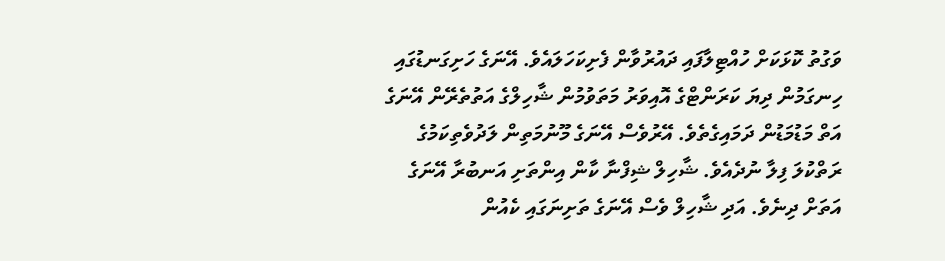ވަގުތު ކޮޅަކަށް ހުއްޓިލާފައި ދައުރުވާން ފެށިކަހަލައެވެ. އޭނަގެ ހަށިގަނޑުގައި ހިނގަމުން ދިޔަ ކަރަންޓްގެ އޮއިވަރު މަތަވުމުން ޝާހިލްގެ އަތުތެރޭން އޭނަގެ އަތް މަޑުމަޑުން ދަމައިގެތެވެ. އޭރުވެސް އޭނަގެ މޫނުމަތިން ލަދުވެތިކަމުގެ ރަތްކުލަ ފިލާ ނުދެއެވެ. ޝާހިލް ޝިފްނާ ކާން އިންތަށި އަނބުރާ އޭނަގެ އަތަށް ދިނެވެ. އަދި ޝާހިލް ވެސް އޭނަގެ ތަށިނަގައި ކެއުން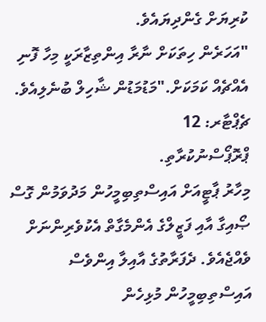ކުރިޔަށް ގެންދިޔައެވެ.
"އަހަރެން ހިތަކަށް ނާރާ އިންތިޒާރަކީ މިހާ ފޮނި އެއްޗެއް ކަމަކަށް."މަޑުމަޑުން ޝާހިލް ބުނެލިއެވެ.
ޗެޕްޓާރ: 12
ޕްރޮޕޯސްނުކުރާތި.
މިހާރު ޕާޓީއަށް އައިސްތިބިމީހުން މަދުވަމުން ގޮސް ޞޯއިގާ އާއި ފަޒީލްގެ އެންމެގާތް އެކުވެރިންނަށް ވެއްޖެއެވެ. ދެފަރާތުގެ އާއިލާ އިންވެސް އައިސްތިބިމީހުން މުޅިހެން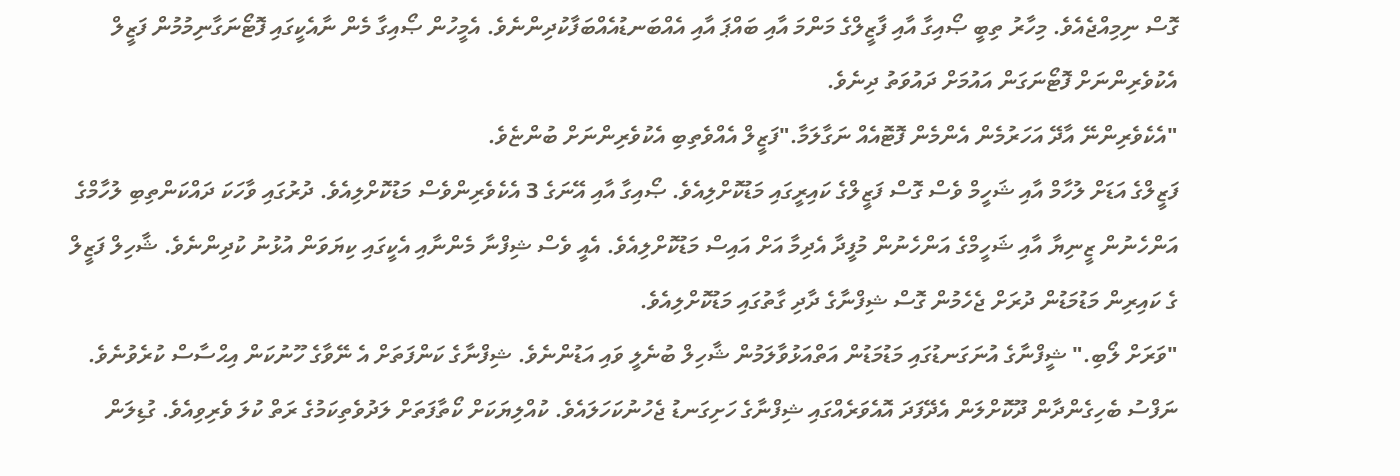ގޮސް ނިމިއްޖެއެވެ. މިހާރު ތިބީ ޞޯއިގާ އާއި ފާޒީލްގެ މަންމަ އާއި ބައްޕަ އާއި އެއްބަނޑުއެއްބަފާކުދިންނެވެ. އެމީހުން ޞޯއިގާ މެން ނާއެކީގައި ފޮޓޯނަގާނިމުމުން ފަޒީލް އެކުވެރިންނަށް ފޮޓޯނަގަން އައުމަށް ދައުވަތު ދިނެވެ.
"އެކެވެރިންނޭ އާދޭ އަހަރުމެން އެންމެން ފޮޓޮއެއް ނަގާލަމާ."ފަޒީލް އެއްވެތިބި އެކުވެރިންނަށް ބުންޏެވެ.
ފަޒީލްގެ އަޑަށް ލުހާމް އާއި ޝަހީމް ވެސް ގޮސް ފަޒީލްގެ ކައިރީގައި މަޑުކޮށްލިއެވެ. ޞޯއިގާ އާއި އޭނަގެ 3 އެކެވެރިންވެސް މަޑުކޮށްލިއެވެ. ދުރުގައި ވާހަކަ ދައްކަންތިބި ލުހާމްގެ އަންހެނުން ޒީނިޔާ އާއި ޝަހީމްގެ އަންހެނުން މުފީދާ އެދިމާ އަށް އައިސް މަޑުކޮށްލިއެވެ. އެއީ ވެސް ޝިފްނާ މެންނާއި އެކީގައި ކިޔަވަން އުޅުނު ކުދިންނެވެ. ޝާހިލް ފަޒީލް ގެ ކައިރިން މަޑުމަޑުން ދުރަށް ޖެހެމުން ގޮސް ޝިފްނާގެ ދާދި ގާތުގައި މަޑުކޮށްލިއެވެ.
"ވަރަށް ލޯބި." ޝީފްނާގެ އުނަގަނޑުގައި މަޑުމަޑުން އަތްއަޅުވާލަމުން ޝާހިލް ބުނެލީ ވައި އަޑުންނެވެ. ޝިފްނާގެ ކަންފަތަށް އެ ނޭވާގެ ހޫނުކަން އިޙްސާސް ކުރެވުނެވެ. ނަފްސު ބެހިގެންދާން ދޫކޮށްލަން އެދޭފަދަ އޮއެވަރެއްގައި ޝިފްނާގެ ހަށިގަނޑު ޖެހުނުކަހަލައެވެ. ކުއްލިޔަކަށް ކޯތާފަތަށް ލަދުވެތިކަމުގެ ރަތް ކުލަ ވެރިވިއެވެ. ގުޑިލަން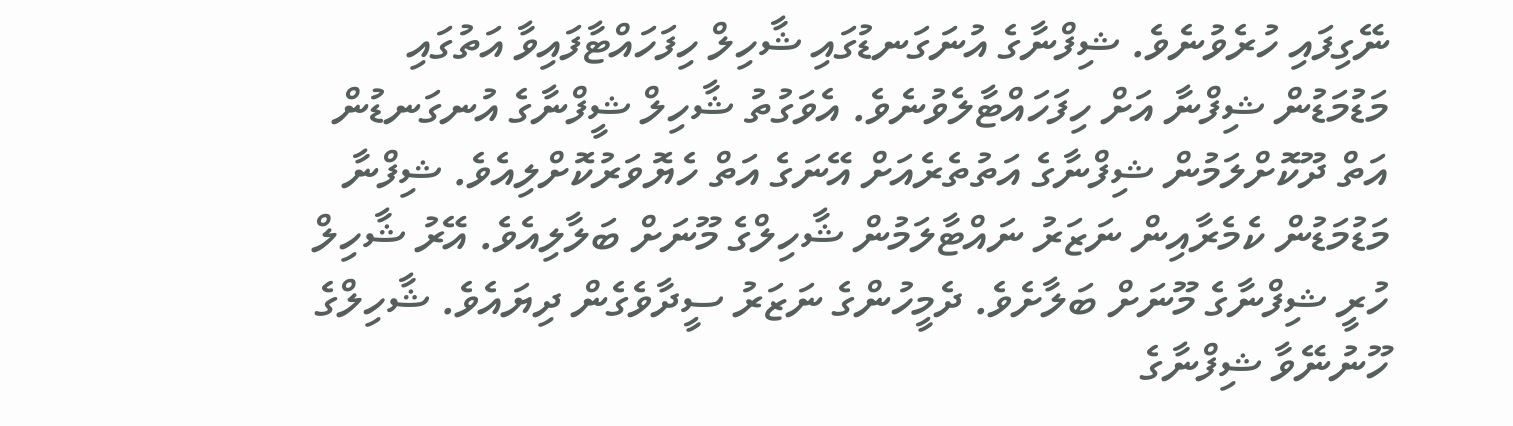ނޭގިފައި ހުރެވުނެވެ. ޝިފްނާގެ އުނަގަނޑުގައި ޝާހިލް ހިފަހައްޓާފައިވާ އަތުގައި މަޑުމަޑުން ޝިފްނާ އަށް ހިފަހައްޓާލެވުނެވެ. އެވަގުތު ޝާހިލް ޝީފްނާގެ އުނގަނޑުން އަތް ދޫކޮށްލަމުން ޝިފްނާގެ އަތުތެރެއަށް އޭނަގެ އަތް ހެޔޮވަރުކޮށްލިއެވެ. ޝިފްނާ މަޑުމަޑުން ކެމެރާއިން ނަޒަރު ނައްޓާލަމުން ޝާހިލްގެ މޫނަށް ބަލާލިއެވެ. އޭރު ޝާހިލް ހުރީ ޝިފްނާގެ މޫނަށް ބަލާށެވެ. ދެމީހުންގެ ނަޒަރު ސީދާވެގެން ދިޔައެވެ. ޝާހިލްގެ ހޫނުނޭވާ ޝިފްނާގެ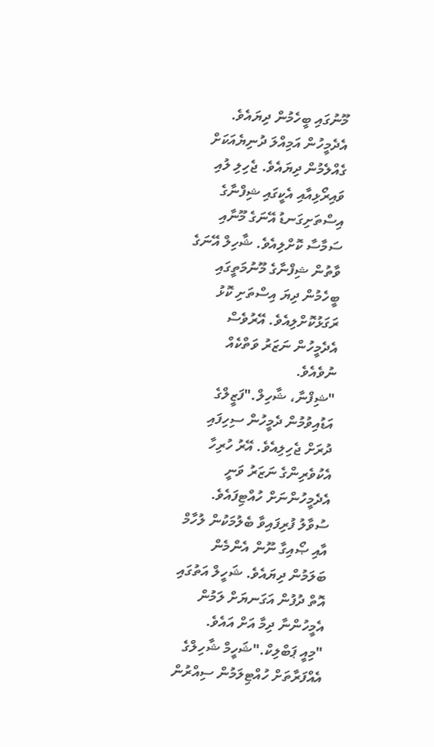މޫނުގައި ބީހެމުން ދިޔައެވެ. އެދެމީހުން އަމިއްލަ ދުނިޔެއަކަށް ގެއްލެމުން ދިޔައެވެ. ޖެހިލި ލުއި ވައިރޯޅިއާއި އެކީގައި ޝިފްނާގެ އިސްތަށިގަނޑު އޭނަގެ މޫނާއި ސަމާސާ ކޮށްލިއެވެ. ޝާހިލް އޭނަގެ ވާތުން ޝިފްނާގެ މޫނުމަތީގައި ބީހެމުން ދިޔަ އިސްތަށި ކޮޅު ރަގަޅުކޮށްލިއެވެ. އޭރުވެސް އެދެމީހުން ނަޒަރު ވަތްކެއް ނުވެއެވެ.
"ޝިފްނާ، ޝާހިލް."ފަޒީލްގެ އަޑުއިވުމުން ދެމީހުން ސިހިފައި ދުރަށް ޖެހިލިއެވެ. އޭރު ހުރިހާ އެކުވެރިންގެ ނަޒަރު ވަނީ އެދެމީހުންނަށް ހުއްޓިފައެވެ. ސުވާލު ފުރިފައިވާ ބެލުމަކުން ލުހާމް އާއި ޞޯއިގާ ނޫން އެންމެން ބަލަމުން ދިޔައެވެ. ޝަހީލް އަތުގައި އޮތް ދުފުން އަގަނޔަށް ލަމުން އެމީހުންނާ ދިމާ އަށް އައެވެ.
"މިއީ ޕަބްލިކް."ޝަހީމް ޝާހިލްގެ އެއްފަރާތަށް ހުއްޓިލަމުން ސިއްރުން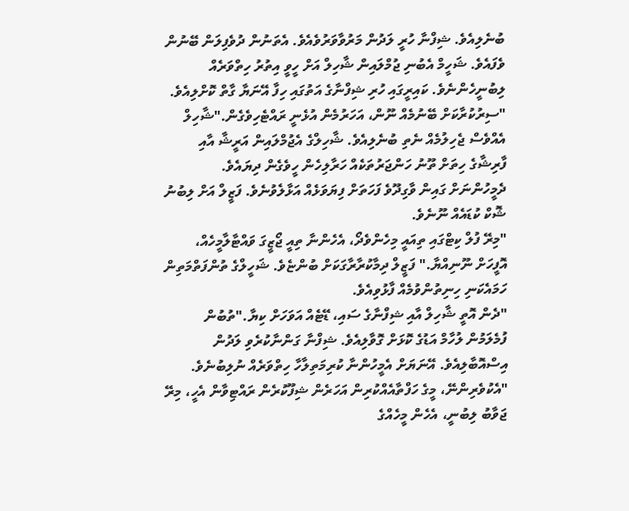ބުނެލިއެވެ. ޝިފްނާ ހުރީ ލަދުން މަރުވާވަރުވެއެވެ. އެތަނުން ދުވެފިލަން ބޭނުން ވެފައެވެ. ޝަހީމް އެބުނި ޖުމްލައިން ޝާހިލް އަށް ހީވީ އިތުރު ހިތްވަރެއް ލިބުނީހެންނެވެ. ކައިރީގައި ހުރި ޝިފްނާގެ އަތުގައި ހިފާ އޭނަޔާ ގާތް ކޮށްލިއެވެ.
"ސިރުކުރާކަށް ބޭނުމެއް ނޫން، އަހަރުމެން އުޅެނީ ރައްޓެހިވެގެން."ޝާހިލް އެއްވެސް ޖެހިލުމެއް ނެތި ބުނެލިއެވެ. ޝާހިލްގެ އެޖުމްލައިން އަރީޝާ އާއި ފާރިޝާގެ ހިތަށް ތޫނު ހަންޖަރުތަކެއް ހަރާލިހެން ހީވެގެން ދިޔައެވެ. ދެމީހުންނަށް ގައިން ވާގިދޫވެ ފަހަތަށް ފިޔަވަޅެއް އަޅާލެވުނެވެ. ފަޒީލް އަށް ލިބުނު ޝޮކް ކުޑައެއް ނޫނެވެ.
"މިރޭ ފުލް ކިޓްގައި ތިއައީ މިހެންވެދޯ، އެހެންނާ ތިއީ ޖޯޒީގަ ވައްޓާލާމީހެއް، އޮފީހަށް ނޫނިއްޔާ." ފަޒީލް ދިމާކުރާރާގަކަށް ބުންޏެވެ. ޝަހީލްގެ ތުންފަތްމަތިން ހަމައެކަނި ހިނިތުންވުމެއް ފާޅުވިއެވެ.
"ދެން އޮތީ ޝާހިލް އާއި ޝިފްނާގެ ސައި، ޑޭޓެއް އަވަހަށް ކިޔާ."ތުބުން ފުމެލަމުން ލުހާމް އަޑުގެ ކޮޅަށް ގޮވާލިއެވެ. ޝިފްނާ ގަންނާކުރެވި ލަދުން އިސްއޮބާލިއެވެ. އޭނަޔަށް އެމީހުންނާ ކުރިމަތިލާހާ ހިތްވަރެއް ނުލިބުނެވެ.
"އެކުވެރިންނޭ، މީގެ ހަފްތާއެއްކުރިން އަހަރެން ޝިފޫކުރެން ރައްޓިވާން އެހީ، މިރޭ ޖަވާބު ލިބުނީ، އެހެން މީހެއްގެ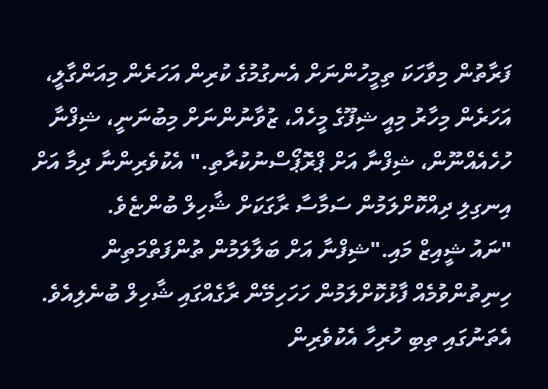ފަރާތުން މިވާހަކަ ތިމީހުންނަށް އެނގުމުގެ ކުރިން އަހަރެން މިއަންގާލީ، އަހަރެން މިހާރު މިއީ ޝިފޫގެ މީހެއް، ޒުވާނުންނަށް މިބުނަނީ، ޝިފްނާ ހުހެއެއްނޫން، ޝިފްނާ އަށް ޕްރޮޕޯސްނުކުރާތި." އެކުވެރިންނާ ދިމާ އަށް އިނގިލި ދިއްކޮށްލަމުން ސަމާސާ ރާގަކަށް ޝާހިލް ބުންޏެވެ.
"ނައު ޝީއިޒް މައި."ޝިފްނާ އަށް ބަލާލަމުން ތުންފަތްމަތިން ހިނިތުންވުމެއް ފާޅުކޮށްލަމުން ހަހަހިމޭން ރާގެއްގައި ޝާހިލް ބުނެލިއެވެ.
އެތަނުގައި ތިބި ހުރިހާ އެކުވެރިން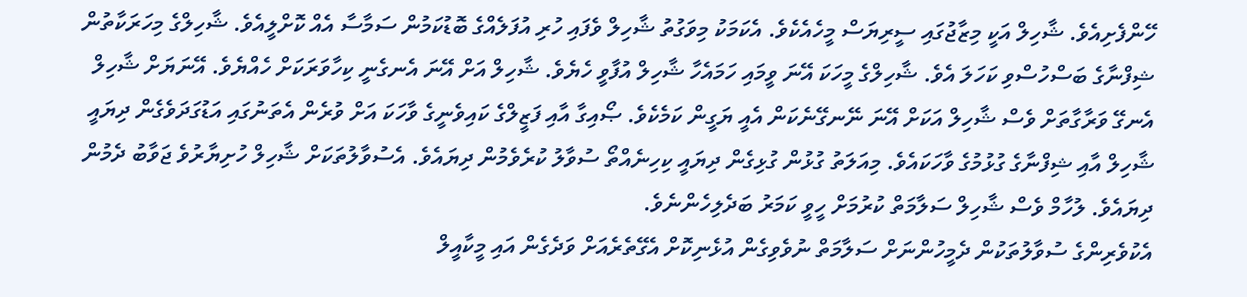ހޭންފެށިއެވެ. ޝާހިލް އަކީ މިޒާޖުގައި ސީރިޔަސް މީހެއެކެވެ. އެކަމަކު މިވަގުތު ޝާހިލް ވެފައި ހުރި އުފަލެއްގެ ބޮޑުކަމުން ސަމާސާ އެއް ކޮށްލީއެވެ. ޝާހިލްގެ މިހަރަކާތުން ޝިފްނާގެ ބަސްހުސްވި ކަހަލަ އެވެ. ޝާހިލްގެ މީހަކަ އޭނަ ވީމައި ހަމައެހާ ޝާހިލް އުފާވީ ހެޔެވެ. ޝާހިލް އަށް އޭނަ އެނގެނީ ކިހާވަރަކަށް ހެއްޔެވެ. އޭނަޔަށް ޝާހިލް އެނގޭ ވަރާގާތަށް ވެސް ޝާހިލް އަކަށް އޭނަ ނޭނގޭނެކަން އެއީ ޔަގީން ކަމެކެވެ. ޞޯއިގާ އާއި ފަޒީލްގެ ކައިވެނީގެ ވާހަކަ އަށް ވުރެން އެތަނުގައި އަޑުގަދަވެގެން ދިޔައީ ޝާހިލް އާއި ޝިފްނާގެ ގުޅުމުގެ ވާހަކައެވެ. މިއަލަތު ގުޅުން ގުޅިގެން ދިޔައީ ކިހިނެއްތޯ ސުވާލު ކުރެވެމުން ދިޔައެވެ. އެސުވާލުތަކަށް ޝާހިލް ހުށިޔާރުވެ ޖަވާބު ދެމުން ދިޔައެވެ. ލުހާމް ވެސް ޝާހިލް ސަލާމަތް ކުރުމަށް ހީވީ ކަމަރު ބަދެލިހެންނެވެ.
އެކުވެރިންގެ ސުވާލުތަކުން ދެމީހުންނަށް ސަލާމަތް ނުވެވިގެން އުޅެނިކޮށް އެގޭތެރެއަށް ވަދެގެން އައި މީކާއީލް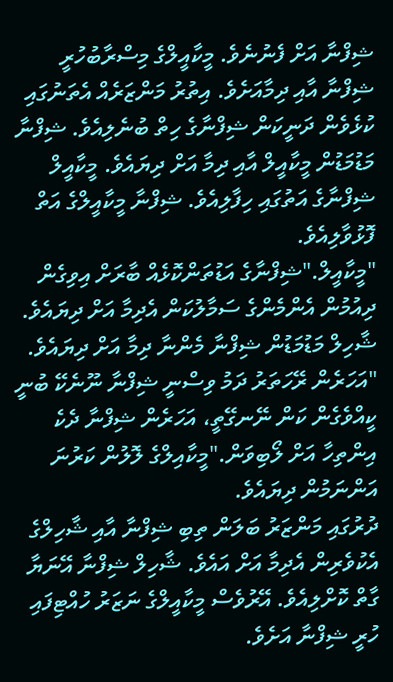ޝިފްނާ އަށް ފެނުނެވެ. މީކާއީލްގެ މިސްރާބުހުރީ ޝިފްނާ އާއި ދިމާއަށެވެ. އިތުރު މަންޒަރެއް އެތަނުގައި ކުޅެވެން ދަނީކަން ޝިފްނާގެ ހިތް ބުނެލިއެވެ. ޝިފްނާ މަޑުމަޑުން މީކާއީލް އާއި ދިމާ އަށް ދިޔައެވެ. މީކާއީލް ޝިފްނާގެ އަތުގައި ހިފާލިއެވެ. ޝިފްނާ މީކާއީލްގެ އަތް ފޮޅުވާލިއެވެ.
"މީކާއީލް."ޝިފްނާގެ އަޑުތަންކޮޅެއް ބާރަށް އިވިގެން ދިއުމުން އެންމެންގެ ސަމާލުކަން އެދިމާ އަށް ދިޔައެވެ. ޝާހިލް މަޑުމަޑުން ޝިފްނާ މެންނާ ދިމާ އަށް ދިޔައެވެ.
"އަހަރެން ރޭހަތަރު ދަމު ވިސްނީ ޝިފްނާ ނޫނެކޭ ބުނީ ކީއްވެގެން ކަން ނޭނގޭތީ، އަހަރެން ޝިފްނާ ދެކެ އިންތިހާ އަށް ލޯބިވަން."މީކާއިލްގެ ލޮލުން ކަރުނަ އަންނަމުން ދިޔައެވެ.
ދުރުގައި މަންޒަރު ބަލަން ތިބި ޝިފްނާ އާއި ޝާހިލްގެ އެކުވެރިން އެދިމާ އަށް އައެވެ. ޝާހިލް ޝިފްނާ އޭނަޔާ ގާތް ކޮށްލިއެވެ. އޭރުވެސް މީކާއީލްގެ ނަޒަރު ހުއްޓިފައި ހުރީ ޝިފްނާ އަށެވެ.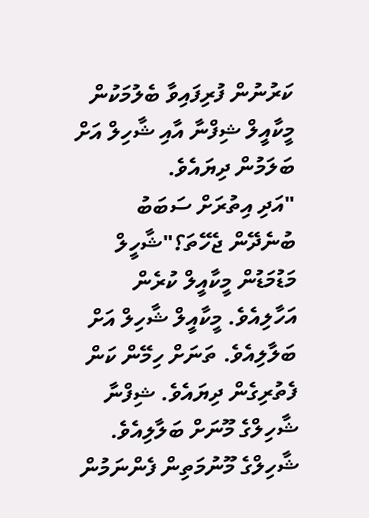ކަރުނުން ފުރިފައިވާ ބެލުމަކުން މީކާއީލް ޝިފްނާ އާއި ޝާހިލް އަށް ބަލަމުން ދިޔައެވެ.
"އަދި އިތުރަށް ސަބަބު ބުނެދޭން ޖެހޭތަ؟"ޝާހީލް މަޑުމަޑުން މީކާއީލް ކުރެން އަހާލިއެވެ. މީކާއީލް ޝާހިލް އަށް ބަލާލިއެވެ. ތަނަށް ހިމޭން ކަން ފެތުރިގެން ދިޔައެވެ. ޝިފްނާ ޝާހިލްގެ މޫނަށް ބަލާލިއެވެ. ޝާހިލްގެ މޫނުމަތިން ފެންނަމުން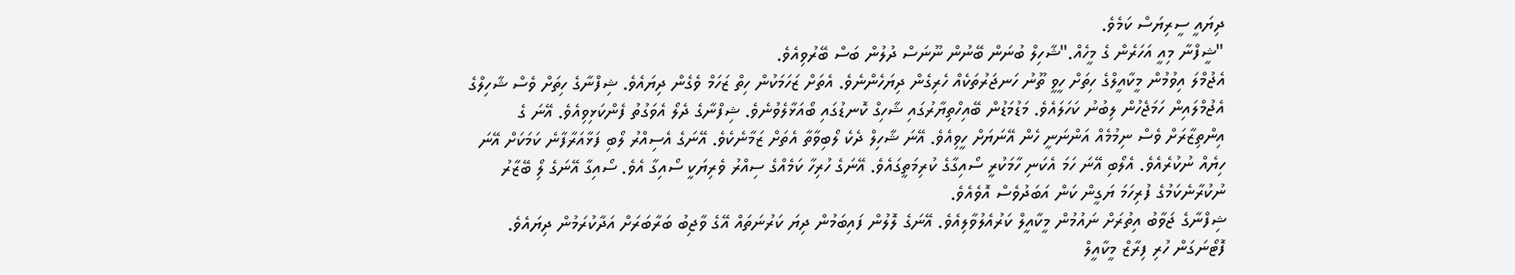ދިޔައީ ސީރިޔަސް ކަމެވެ.
"ޝީފްނާ މިއީ އަހަރެން ގެ މީހެއް."ޝާހިލް ބުނަން ބޭނުން ނޫނަސް ދުލުން ބަސް ބޭރުވިއެވެ.
އެޖުމްލަ އިވުމުން މީކާއީލްގެ ހިތަށް ހީވީ ތޫނު ހަނޖަރުތަކެއް ހެރިގެން ދިޔަހެންނެވެ. އެތަށް ޒަހަމަކުން ހިތް ޒަހަމް ވެގެން ދިޔައެވެ. ޝިފްނާގެ ހިތަށް ވެސް ޝާހިލްގެ އެޖުމްލައިން ހަމަޖެހުން ލިބުނު ކަހަލައެވެ. މަޑުމަޑުން ބޭއިހްތިޔާރުގައި ޝާހިގް ކޮނޑުގައި ބޯއަޅާލެވުނެވެ. ޝިފްނާގެ ދެލޯ އެވަގުތު ފެންކަޅިވިއެވެ. އޭނަ ގެ އިންތިޒާރަށް ވެސް ނިމުމެއް އަންނަނީ ހެން އޭނަޔަށް ހީވިއެވެ. އޭނަ ޝާހިލް ދެކެ ލޯބިވާތާ އެތަށް ޒަމާނެކެވެ. އޭނަގެ އެސިއްރު ލޯބި ފަޅާއަރާފާނެ ކަމަކަށް އޭނަ ހިޔެއް ނުކުރެއެވެ. އެލޯބި އޭނަ ހަމަ އެކަނި ހާމަކުރީ ސޯއިގާގެ ކުރިމަތީގައެވެ. އޭނަގެ ހުރިހާ ކަމެއްގެ ސިއްރު ވެރިޔަކީ ސޯއިގާ އެވެ. ސޯއިގާ އޭނަގެ ލޯި ބޭޒާރު ނުކުރާނެކަމުގެ ފުރިހަމަ ޔަގީން ކަން އަބަދުވެސް އޮވެއެވެ.
ޝިފްނާގެ ޖަވާބު އިތުރަށް ނައުމުން މީކާއީލް ކަރުއެލުވާލިއެވެ. އޭނަގެ ލޮލުން ފައިބަމުން ދިޔަ ކަރުނަތައް އޭގެ ވާޖިބު ބަރާބަރަށް އަދާކުރަމުން ދިޔައެވެ. ފޮޓޯނަގަން ހުރި ފިރާޒް މީކާއީލް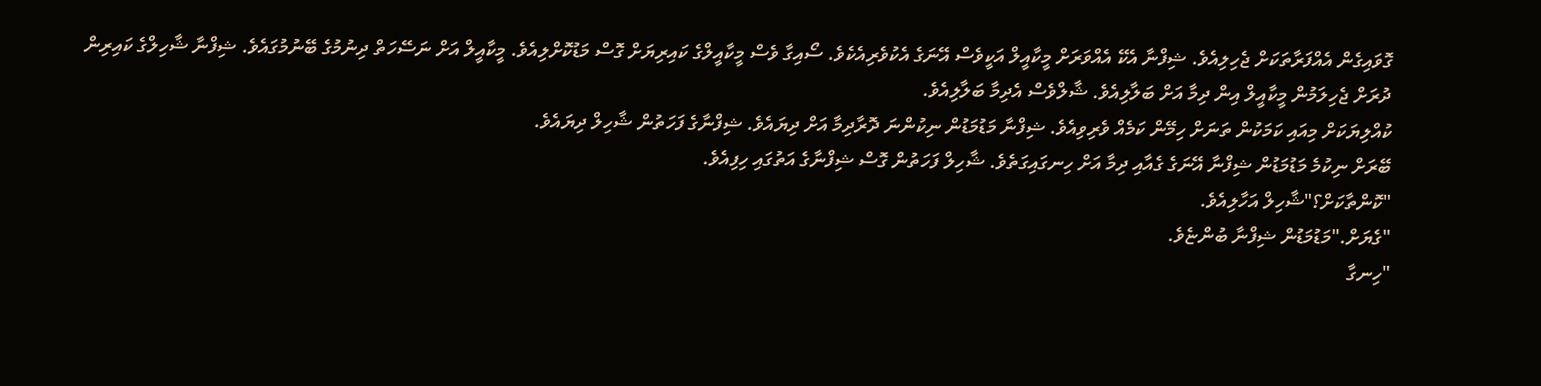ގޮވައިގެން އެއްފަރާތަކަށް ޖެހިލިއެވެ. ޝިފްނާ އެކޭ އެއްވަރަށް މީކާއީލް އަކީވެސް އޭނަގެ އެކުވެރިއެކެވެ. ސޯއިގާ ވެސް މީކާއީލްގެ ކައިރިޔަށް ގޮސް މަޑުކޮށްލިއެވެ. މީކާއީލް އަށް ނަސޭހަތް ދިނުމުގެ ބޭނުމުގައެވެ. ޝިފްނާ ޝާހިލްގެ ކައިރިން ދުރަށް ޖެހިލަމުން މީކާއީލް އިން ދިމާ އަށް ބަލާލިއެވެ. ޝާލްވެސް އެދިމާ ބަލާލިއެވެ.
ކުއްލިޔަކަށް މިއައި ކަމަކުން ތަނަށް ހިމޭން ކަމެއް ވެރިވިއެވެ. ޝިފްނާ މަޑުމަޑުން ނިކުންނަ ދޮރާދިމާ އަށް ދިޔައެވެ. ޝިފްނާގެ ފަހަތުން ޝާހިލް ދިޔައެވެ.
ބޭރަށް ނިކުމެ މަޑުމަޑުން ޝިފްނާ އޭނަގެ ގެއާއި ދިމާ އަށް ހިނގައިގަތެވެ. ޝާހިލް ފަހަތުން ގޮސް ޝިފްނާގެ އަތުގައި ހިފިއެވެ.
"ކޮންތާކަށް؟"ޝާހިލް އަހާލިއެވެ.
"ގެޔަށް."މަޑުމަޑުން ޝިފްނާ ބުންޏެވެ.
"ހިނގާ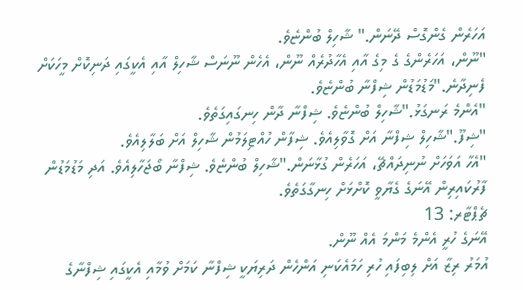އަހަރެން ގެންގޮސް ދޭނަން." ޝާހިލް ބުންޏެވެ.
"ނޫން، އަހަރެންގެ ގެ މިގެ އާއި އެހާދުރެއް ނޫން، އެހެން ނޫނަސް ޝާހިލް އާއި އެކީގައި ދަނިކޮށް މީހަކަށް ފެނިދާނެ."މަޑުމަޑުން ޝިފްނާ ބުންޏެވެ.
"އެންމެ ރަނގަޅު."ޝާހިލް ބުންޏެވެ. ޝިފްނާ ދާން ހިނގައިގަތެވެ.
"ޝިފޫ."ޝާހިލް ޝިފްނާ އަށް ގޮވާލިއެވެ. ޝިފާން ހުއްޓިލަމުން ޝާހިލް އަށް ބަލާލިއެވެ.
"އެހާ އަވަހަށް ނުނިދައްޗޭ، އަހަރެން ގުޅާނަން."ޝާހިލް ބުންޏެވެ. ޝިފްނާ ބޯޖަހާލިއެވެ. އަދި މަޑުމަޑުން ފާރުކައިރިން އޭނަގެ ގެޔާވީ ކޮށްޅަށް ހިނގާގަތެވެ.
ޗެޕްޓާރ: 13
އޭނަގެ ހުރީ އެންމެ މަންމަ އެއް ނޫން.
އުމަރު ރިޒާ އަށް ލިބިފައި ހުރި ހަމައެކަނި އަންހެން ދަރިޔަކީ ޝިފްނާ ކަމަށް ވުމާއި އެކީގައި ޝިފްނާގެ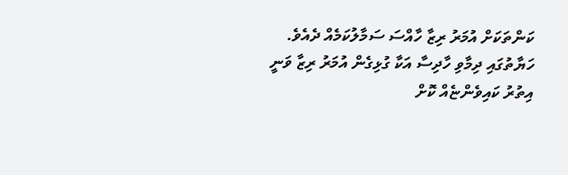ކަންތަކަށް އުމަރު ރިޒާ ހާއްސަ ސަމާލުކަމެއް ދެއެވެ. ހަޔާތުގައި ދިމާވި ހާދިސާ އަކާ ގުޅިގެން އުމަރު ރިޒާ ވަނީ އިތުރު ކައިވެންޏެއް ކޮށް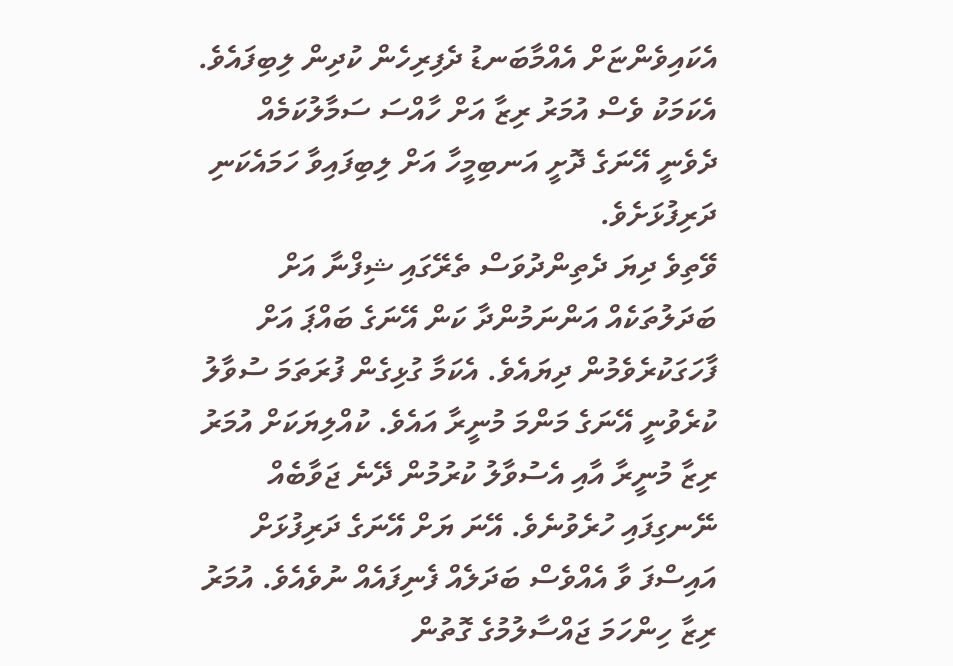އެކައިވެންޏަށް އެއްމާބަނޑު ދެފިރިހެން ކުދިން ލިބިފައެވެ. އެކަމަކު ވެސް އުމަރު ރިޒާ އަށް ހާއްސަ ސަމާލުކަމެއް ދެވެނީ އޭނަގެ ދޮށީ އަނބިމީހާ އަށް ލިބިފައިވާ ހަމައެކަނި ދަރިފުޅަށެވެ.
ވޭތިވެ ދިޔަ ދެތިންދުވަސް ތެރޭގައި ޝިފްނާ އަށް ބަދަލުތަކެއް އަންނަމުންދާ ކަން އޭނަގެ ބައްޕަ އަށް ފާހަގަކުރެވެމުން ދިޔައެވެ. އެކަމާ ގުޅިގެން ފުރަތަމަ ސުވާލު ކުރެވުނީ އޭނަގެ މަންމަ މުނީރާ އައެވެ. ކުއްލިޔަކަށް އުމަރު ރިޒާ މުނީރާ އާއި އެސުވާލު ކުރުމުން ދޭނެ ޖަވާބެއް ނޭނގިފައި ހުރެވުނެވެ. އޭނަ ޔަށް އޭނަގެ ދަރިފުޅަށް އައިސްފަ ވާ އެއްވެސް ބަދަލެއް ފެނިފައެއް ނުވެއެވެ. އުމަރު ރިޒާ ހިންހަމަ ޖައްސާލުމުގެ ގޮތުން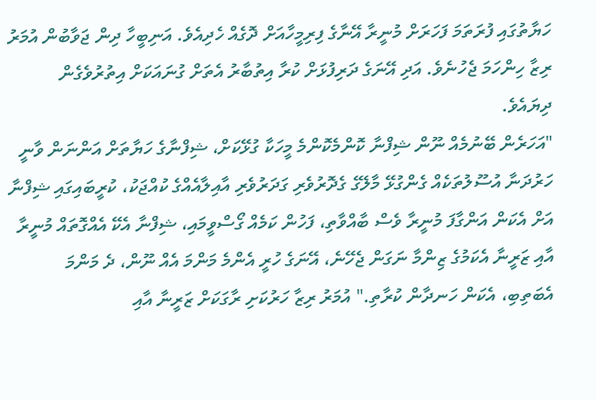ހަޔާތުގައި ފުރަތަމަ ފަހަރަށް މުނީރާ އޭނާގެ ފިރިމީހާއަށް ދޮގެއް ހެދިއެވެ. އަނިބީހާ ދިން ޖަވާބުން އުމަރު ރިޒާ ހިންހަމަ ޖެހުނެވެ. އަދި އޭނަގެ ދަރިފުޅަށް ކުރާ އިތުބާރު އެތަށް ގުނައަކަށް އިތުރުވެގެން ދިޔައެވެ.
"އަހަރެން ބޭނުމެއް ނޫން ޝިފްނާ ކޮންމެކޮންމެ މީހަކާ ގުޅޭކަށް، ޝިފްނާގެ ހަޔާތަށް އަންނަން ވާނީ ހަރުދަނާ އުސޫލުތަކެއް ގެންގުޅޭ މާލޭގެ ގެދޮރުވެރި ގަދަރުވެރި އާއިލާއެއްގެ ކުއްޖަކު، ކުރީބައިގައި ޝިފްނާ އަށް އެކަން އަންގާފަ މުނީރާ ވެސް ބާއްވާތި، ފަހުން ކަމެއް ގޯސްވީމައި، ޝިފްނާ އެކޭ އެއްގޮތައް މުނީރާ އާއި ޒަރީނާ އެކަމުގެ ޒިންމާ ނަގަން ޖެހޭނެ، އޭނަގެ ހުރީ އެންމެ މަންމަ އެއް ނޫން، ދެ މަންމަ އެބަތިބި، އެކަން ހަނދާން ކުރާތި." އުމަރު ރިޒާ ހަރުކަށި ރާގަކަށް ޒަރީނާ އާއި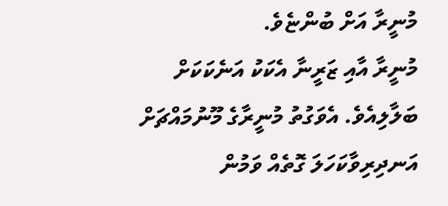މުނީރާ އަށް ބުންޏެވެ.
މުނީރާ އާއި ޒަރީނާ އެކަކު އަނެކަކަށް ބަލާލިއެވެ. އެވަގުތު މުނީރާގެ މޫނުމައްޗަށް އަނދިރިވާކަހަލަ ގޮތެއް ވަމުން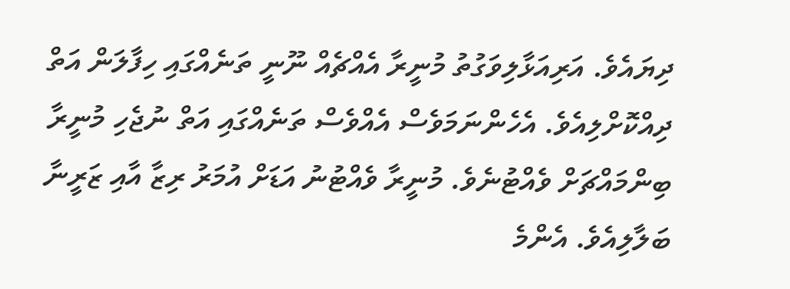ދިޔައެވެ. އަރިއަޅާލިވަގުތު މުނީރާ އެއްޗެއް ނޫނީ ތަނެއްގައި ހިފާލަން އަތް ދިއްކޮށްލިއެވެ. އެހެންނަމަވެސް އެއްވެސް ތަނެއްގައި އަތް ނުޖެހި މުނީރާ ބިންމައްޗަށް ވެއްޓުނެވެ. މުނީރާ ވެއްޓުނު އަޑަށް އުމަރު ރިޒާ އާއި ޒަރީނާ ބަލާލިއެވެ. އެންމެ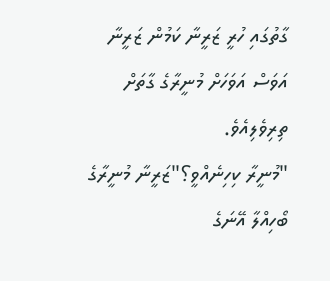ގާތުގައި ހުރީ ޒަރީނާ ކަމުން ޒަރީނާ އަވަސް އަވަހަށް މުނީރާގެ ގާތަށް ތިރިވެލިއެވެ.
"މުނީރާ ކިހިނެއްވީ؟"ޒަރީނާ މުނީރާގެ ބޯހިއްލާ އޭނަގެ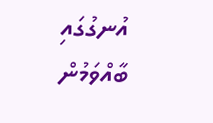އުނގުގައި ބާއްވަމުން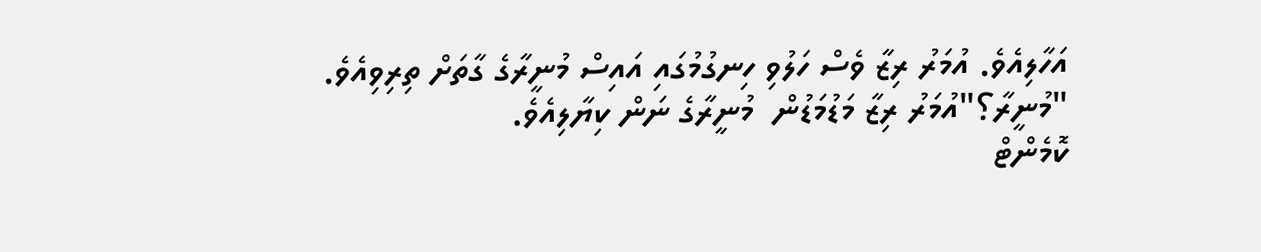އަހާލިއެވެ. އުމަރު ރިޒާ ވެސް ހަލުވި ހިނގުމުގައި އައިސް މުނީރާގެ ގާތަށް ތިރިވިއެވެ.
"މުނީރާ؟"އުމަރު ރިޒާ މަޑުމަޑުން  މުނީރާގެ ނަން ކިޔާލިއެވެ.
ކޮމެންޓް